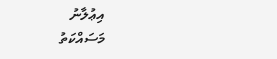އިޢުލާނު
މަސައްކަތު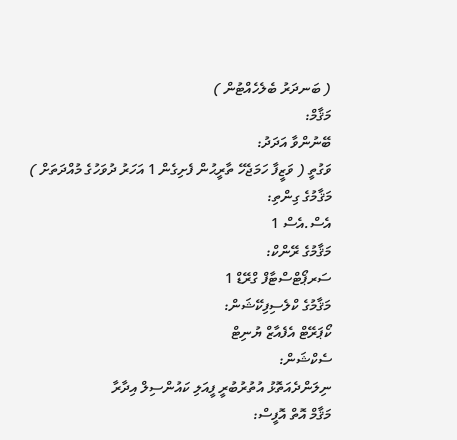( ބަނދަރު ބެލެހެއްޓުން )
މަޤާމް:
ބޭނުންވާ އަދަދު:
ވަގުތީ ( ވަޒީފާ ހަމަޖެހޭ ތާރީޙުން ފެށިގެން 1 އަހަރު ދުވަހުގެ މުއްދަތަށް )
މަޤާމުގެ ގިންތި:
އެސް.އެސް 1
މަޤާމުގެ ރޭންކް:
ސަރޕޯޓްސްޓާފް ގްރޭޑް 1
މަޤާމުގެ ކްލެސިފިކޭޝަން:
ކޯޕަރޭޓް އެފެއާޒް ޔުނިޓް
ސެކްޝަން:
ނިލަންދެއަތޮޅު އުތުރުބުރީ ފީއަލި ކައުންސިލް އިދާރާ
މަޤާމް އޮތް އޮފީސް: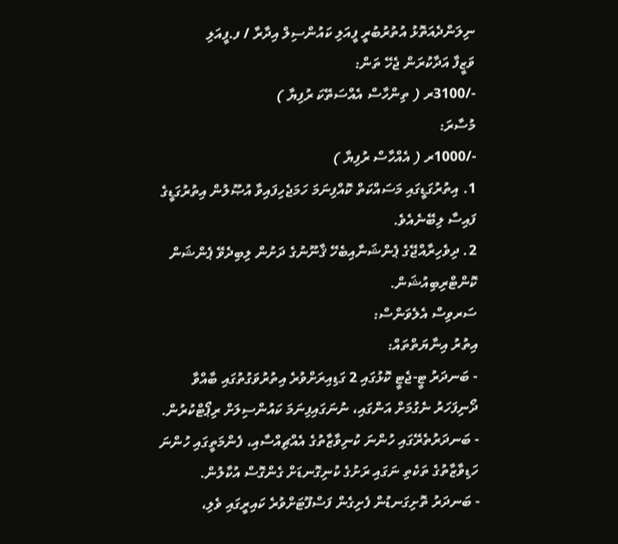ނިލަންދެއަތޮޅު އުތުރުބުރީ ފީއަލި ކައުންސިލް އިދާރާ / ފ.ފީއަލި
ވަޒީފާ އަދާކުރަން ޖެހޭ ތަން:
-/3100ރ ( ތިންހާސް އެއްސަތޭކަ ރުފިޔާ )
މުސާރަ:
-/1000ރ ( އެއްހާސް ރުފިޔާ )
1. އިތުރުގަޑީގައި މަސައްކަތް ކޮއްފިނަމަ ހަމަޖެހިފައިވާ އުޞޫލުން އިތުރުގަޑީގެ ފައިސާ ލިބޭނެއެވެ.
2. ދިވެހިރާއްޖޭގެ ޕެންޝަނާއިބެހޭ ޤާނޫނުގެ ދަށުން ލިބިދެވޭ ޕެންޝަން ކޮންޓްރިބިއުޝަން.
ސަރވިސް އެލެވަންސް:
އިތުރު އިނާޔަތްތައް:
- ބަނދަރު ޓީ-ޖެޓީ ކޮޅުގައި 2 ގަޑިއިރަށްވުރެ އިތުރުވަގުތުގައި ބާއްވާ ދޯނިފަހަރު ނެގުމަށް އަންގައި، ނުނަގައިފިނަމަ ކައުންސިލަށް ރިޕޯޓްކުރުން.
- ބަނދަރުތެރޭގައި ހުންނަ ކުނިވާޒާތުގެ އެއްޗިއްސާއި، ފެންމަތީގައި ހުންނަ ހަޑިވާޒާތުގެ ތަކެތި ނަގައި ރަށުގެ ކުނިގޮނޑަށް ގެންގޮސް އުކާލުން.
- ބަނދަރު ތޮށިގަނޑުން ފެށިގެން ފަސްފޫޓަށްވުރެ ކައިރީގައި ވެލި،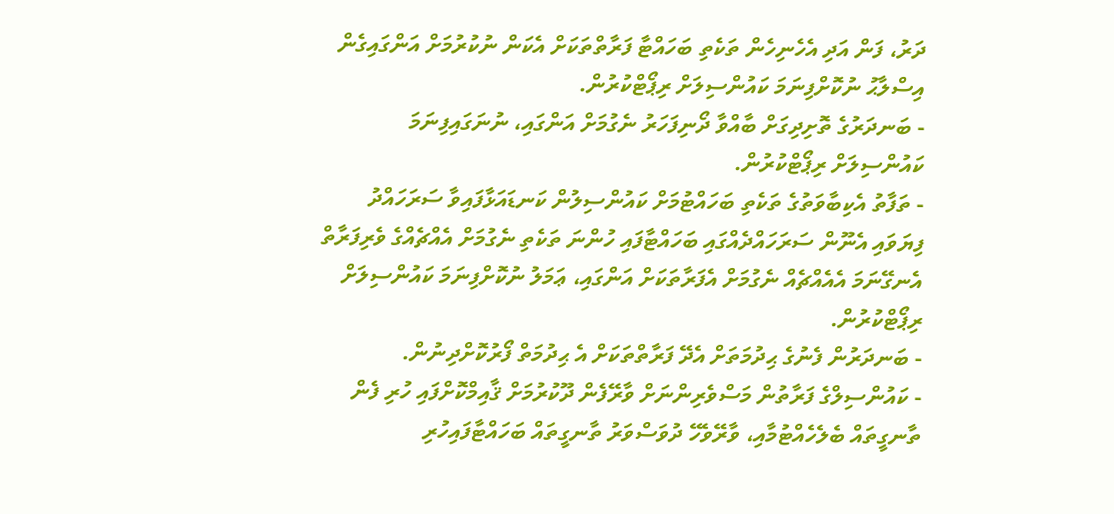ދަރު، ފަން އަދި އެހެނިހެން ތަކެތި ބަހައްޓާ ފަރާތްތަކަށް އެކަން ނުކުރުމަށް އަންގައިގެން އިސްލާޙު ނުކޮށްފިނަމަ ކައުންސިލަށް ރިޕޯޓްކުރުން.
- ބަނދަރުގެ ތޮށިދިގަށް ބާއްވާ ދޯނިފަހަރު ނެގުމަށް އަންގައި، ނުނަގައިފިނަމަ ކައުންސިލަށް ރިޕޯޓްކުރުން.
- ތަފާތު އެކިބާވަތުގެ ތަކެތި ބަހައްޓުމަށް ކައުންސިލުން ކަނޑައަޅާފައިވާ ސަރަހައްދު ފިޔަވައި އެނޫން ސަރަހައްދެއްގައި ބަހައްޓާފައި ހުންނަ ތަކެތި ނެގުމަށް އެއްޗެއްގެ ވެރިފަރާތް އެނގޭނަމަ އެއެއްޗެއް ނެގުމަށް އެފަރާތަކަށް އަންގައި، ޢަމަލު ނުކޮށްފިނަމަ ކައުންސިލަށް ރިޕޯޓްކުރުން.
- ބަނދަރުން ފެނުގެ ޙިދުމަތަށް އެދޭ ފަރާތްތަކަށް އެ ޙިދުމަތް ފޯރުކޮށްދިނުން.
- ކައުންސިލްގެ ފަރާތުން މަސްވެރިންނަށް ވާރޭފެން ދޫކުރުމަށް ޤާއިމްކޮށްފައި ހުރި ފެން ތާނގީތައް ބެލެހެއްޓުމާއި، ވާރޭވެހޭ ދުވަސްވަރު ތާނގީތައް ބަހައްޓާފައިހުރި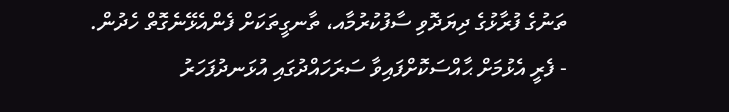ތަނުގެ ފުރާޅުގެ ދިޔަދޮވި ސާފުކުރުމާއ، ތާނގީތަކަށް ފެންއެޅޭނެގޮތް ހެދުން.
- ފެރީ އެޅުމަށް ޙާއްސަކޮށްފައިވާ ސަރަހައްދުގައި އުޅަނދުފަހަރު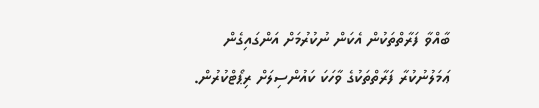ބާއްވާ ފަރާތްތަކުން އެކަން ނުކުރުމަށް އަންގައިގެން ޢަމަލުނުކުރާ ފަރާތްތަކުގެ ވާހަކަ ކައުންސިލަށް ރިޕޯޓްކުރުން.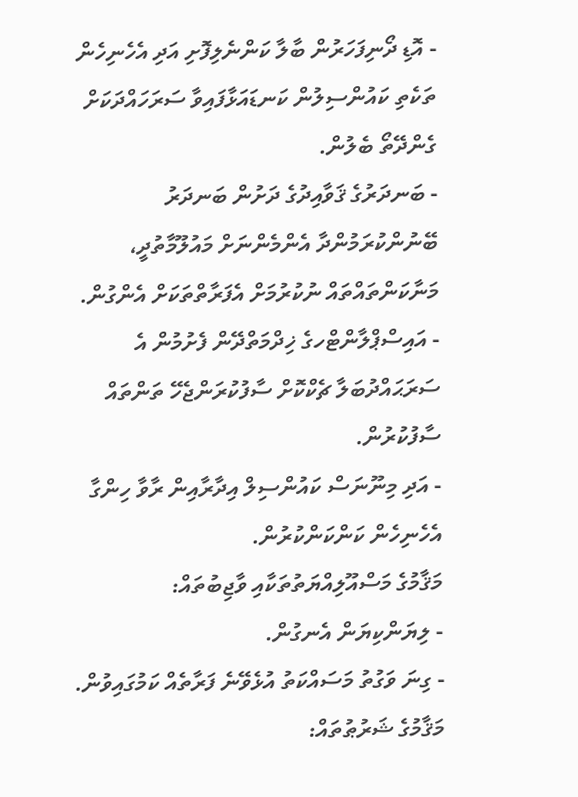- އޮޑި ދޯނިފަހަރުން ބާލާ ކަންނެލިފޮށި އަދި އެހެނިހެން ތަކެތި ކައުންސިލުން ކަނޑައަޅާފައިވާ ސަރަހައްދަކަށް ގެންދޭތޯ ބެލުން.
- ބަނދަރުގެ ޤަވާއިދުގެ ދަށުން ބަނދަރު ބޭނުންކުރަމުންދާ އެންމެންނަށް މައުލޫމާތުދީ، މަނާކަންތައްތައް ނުކުރުމަށް އެފަރާތްތަކަށް އެންގުން.
- އައިސްޕްލާންޓްހގެ ޚިދްމަތްދޭން ފެށުމުން އެ ސަރަޙައްދުބަލާ ޗެކްކޮށް ސާފުކުރަންޖެހޭ ތަންތައް ސާފުކުރުން.
- އަދި މިނޫނަސް ކައުންސިލް އިދާރާއިން ރާވާ ހިންގާ އެހެނިހެން ކަންކަންކުރުން.
މަޤާމުގެ މަސްއޫލިއްޔަތުތަކާއި ވާޖިބުތައް:
- ލިޔަންކިޔަން އެނގުން.
- ގިނަ ވަގުތު މަސައްކަތު އުޅެވޭނެ ފަރާތެއް ކަމުގައިވުން.
މަޤާމުގެ ޝަރުޠުތައް: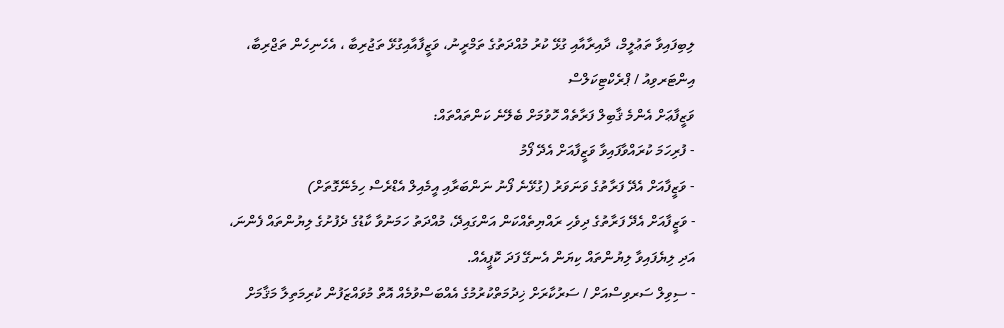ލިބިފައިވާ ތަޢުލީމް، ދާއިރާއާއި ގުޅޭ ކުރު މުއްދަތުގެ ތަމްރީނު، ވަޒީފާއާއިގުޅޭ ތަޖުރިބާ ، އެހެނިހެން ތަޖްރިބާ، އިންޓަރވިއު / ޕްރެކްޓިކަލްސް
ވަޒީފާޢަށް އެންމެ ޤާބިލް ފަރާތެއް ހޮވުމަށް ބެލޭނެ ކަންތައްތައް:
- ފުރިހަމަ ކުރައްވާފައިވާ ވަޒީފާއަށް އެދޭ ފޯމު
- ވަޒީފާއަށް އެދޭ ފަރާތުގެ ވަނަވަރު (ގުޅޭނެ ފޯނު ނަންބަރާއި އީމެއިލް އެޑްރެސް ހިމެނޭގޮތަށް)
- ވަޒީފާއަށް އެދޭ ފަރާތުގެ ދިވެހި ރައްޔިތެއްކަން އަންގައިދޭ، މުއްދަތު ހަމަނުވާ ކާޑުގެ ދެފުށުގެ ލިޔުންތައް ފެންނަ، އަދި ލިޔެފައިވާ ލިޔުންތައް ކިޔަން އެނގޭ ފަދަ ކޮޕީއެއް.
- ސިވިލް ސަރވިސްއަށް / ސަރުކާރަށް ޚިދުމަތްކުރުމުގެ އެއްބަސްވުމެއް އޮތް މުވައްޒަފުން ކުރިމަތިލާ މަޤާމަށް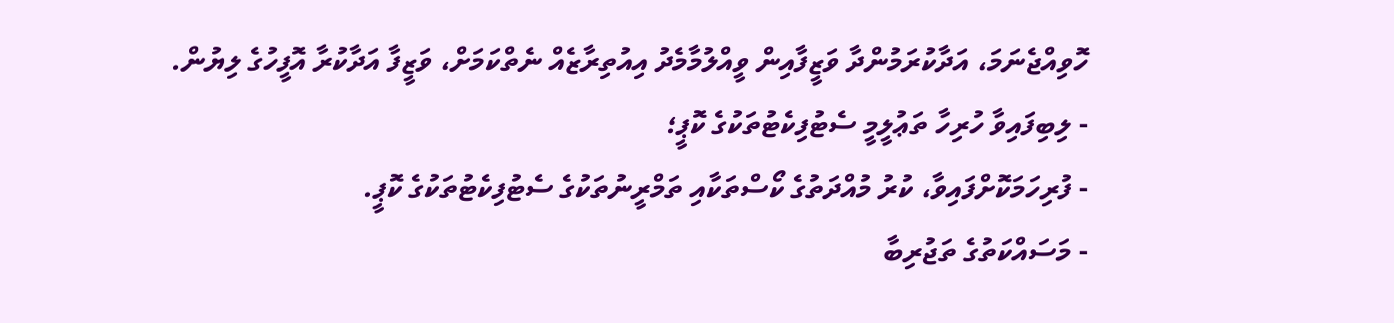ހޮވިއްޖެނަމަ، އަދާކުރަމުންދާ ވަޒީފާއިން ވީއްލުމާމެދު އިއުތިރާޒެއް ނެތްކަމަށް، ވަޒީފާ އަދާކުރާ އޮފީހުގެ ލިޔުން.
- ލިބިފައިވާ ހުރިހާ ތަޢުލީމީ ސެޓުފިކެޓުތަކުގެ ކޮޕީ؛
- ފުރިހަމަކޮށްފައިވާ، ކުރު މުއްދަތުގެ ކޯސްތަކާއި ތަމްރީނުތަކުގެ ސެޓުފިކެޓުތަކުގެ ކޮޕީ.
- މަސައްކަތުގެ ތަޖުރިބާ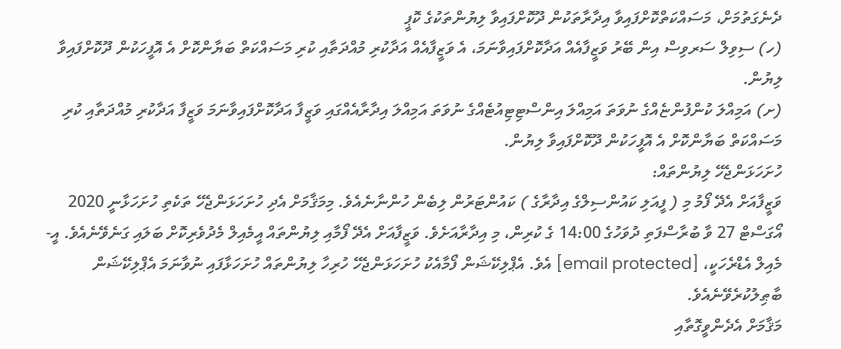ދެނެގަތުމަށް، މަސައްކަތްކޮށްފައިވާ އިދާރާތަކުން ދޫކޮށްފައިވާ ލިޔުންތަކުގެ ކޮޕީ
(ހ) ސިވިލް ސަރވިސް އިން ބޭރު ވަޒީފާއެއް އަދާކޮށްފައިވާނަމަ، އެ ވަޒީފާއެއް އަދާކުރި މުއްދަތާއި ކުރި މަސައްކަތް ބަޔާންކޮށް އެ އޮފީހަކުން ދޫކޮށްފައިވާ ލިޔުން.
(ށ) އަމިއްލަ ކުންފުންޏެއްގެ ނުވަތަ އަމިއްލަ އިންސްޓިޓިއުޓެއްގެ ނުވަތަ އަމިއްލަ އިދާރާއެއްގައި ވަޒީފާ އަދާކޮށްފައިވާނަމަ ވަޒީފާ އަދާކުރި މުއްދަތާއި ކުރި މަސައްކަތް ބަޔާންކޮށް އެ އޮފީހަކުން ދޫކޮށްފައިވާ ލިޔުން.
ހުށަހަޅަންޖެހޭ ލިޔުންތައް:
ވަޒީފާއަށް އެދޭ ފޯމު މި ( ފީއަލި ކައުންސިލްގެ އިދާރާގެ ) ކައުންޓަރުން ލިބެން ހުންނާނެއެވެ. މިމަޤާމަށް އެދި ހުށަހަޅަންޖެހޭ ތަކެތި ހުށަހަޅާނީ 2020 އޯގަސްޓް 27 ވާ ބުރާސްފަތި ދުވަހުގެ 14:00 ގެ ކުރިން، މި އިދާރާއަށެވެ. ވަޒީފާއަށް އެދޭ ފޯމާއި ލިޔުންތައް އީމެއިލް މެދުވެރިކޮށް ބަލައި ގަނެވޭނެއެވެ. އީ-މެއިލް އެޑްރެހަކީ، [email protected] އެވެ. އެޕްލިކޭޝަން ފޯމާއެކު ހުށަހަޅަންޖެހޭ ހުރިހާ ލިޔުންތައް ހުށަހަޅާފައި ނުވާނަމަ އެޕްލިކޭޝަން ބާޠިލުކުރެވޭނެއެވެ.
މަޤާމަށް އެދެންވީގޮތާއި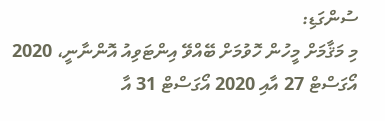ސުންގަޑި:
މި މަޤާމަށް މީހުން ހޮވުމަށް ބޭއްވޭ އިންޓަވިއު އޮންނާނީ، 2020 އޯގަސްޓް 27 އާއި 2020 އޯގަސްޓް 31 އާ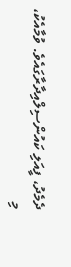ދެމެދު، ފީއަލި ކައުންސިލްއިދާރާގައެވެ. ވުމާއެކު، މި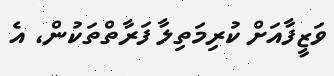ވަޒީފާއަށް ކުރިމަތިލާ ފަރާތްތަކުން، އެ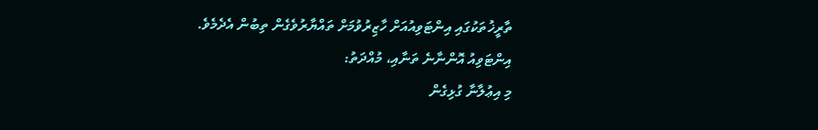ތާރީޚުތަކުގައި އިންޓަވިއުއަށް ހާޒިރުވުމަށް ތައްޔާރުވެގެން ތިބުން އެދެމެވެ.
އިންޓަވިއު އޮންނާނެ ތަނާއި، މުއްދަތު:
މި އިޢުލާނާ ގުޅިގެން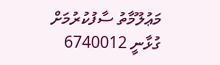މަޢުލޫމާތު ސާފުކުރުމަށް ގުޅާނީ 6740012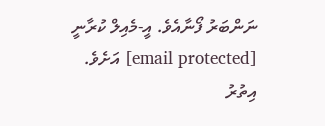ނަންބަރު ފޯނާއެވެ. އީ-މެއިލް ކުރާނީ [email protected] އަށެވެ.
އިތުރު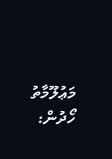މަޢުލޫމާތު ހޯދުން: